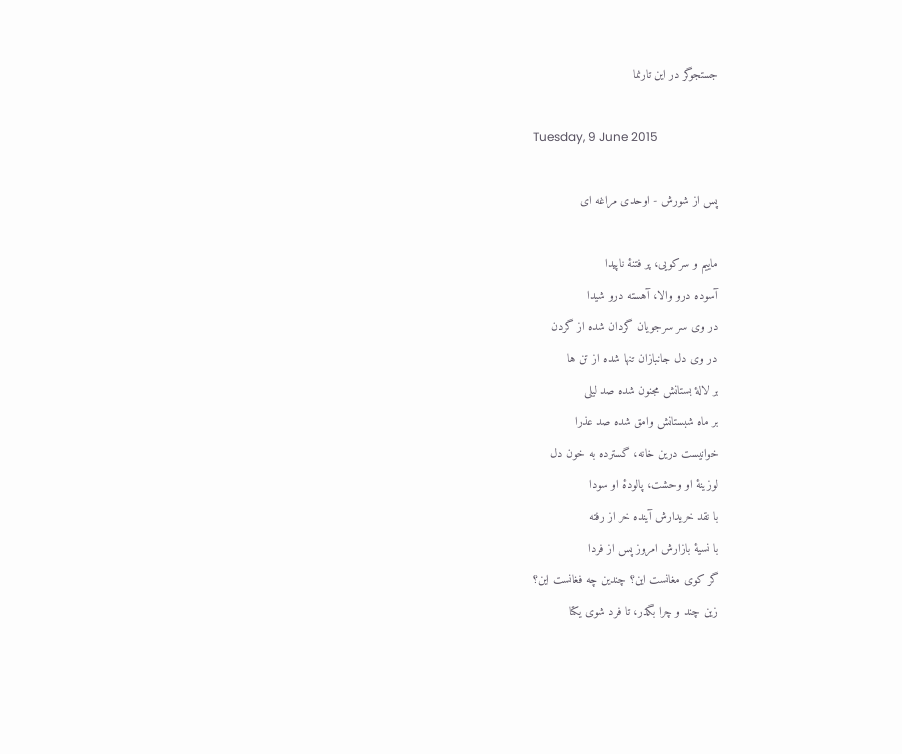جستجوگر در این تارنما

Tuesday, 9 June 2015

پس از شورش - اوحدی مراغه ای

ماییم و سرکویی، پر فتنهٔ ناپیدا
آسوده درو والا، آهسته درو شیدا
در وی سر سرجویان گردان شده از گردن
در وی دل جانبازان تنها شده از تن ها
بر لالهٔ بستانش مجنون شده صد لیلی
بر ماه شبستانش وامق شده صد عذرا
خوانیست درین خانه، گسترده به خون دل
لوزینهٔ او وحشت، پالودهٔ او سودا
با نقد خریدارش آینده خر از رفته
با نسیهٔ بازارش امروز پس از فردا
گر کوی مغانست این؟ چندین چه فغانست این؟
زین چند و چرا بگذر، تا فرد شوی یکتا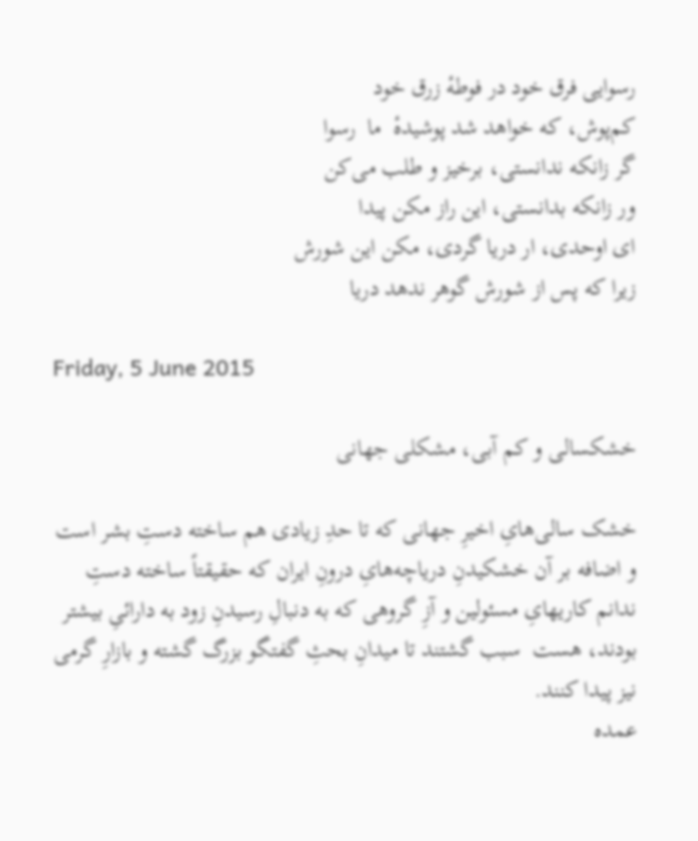رسوایی فرق خود در فوطهٔ زرق خود
کم‌پوش، که خواهد شد پوشیدهٔ  ما  رسوا
گر زانکه ندانستی، برخیز و طلب می‌کن
ور زانکه بدانستی، این راز مکن پیدا
ای اوحدی، ار دریا گردی، مکن این شورش
زیرا که پس از شورش گوهر ندهد دریا

Friday, 5 June 2015

خشکسالی و کم آبی، مشکلی جهانی

خشک سالی‌‌هایِ اخیرِ جهانی‌ که تا حدِ زیادی هم ساخته دستِ بشر است و اضافه بر آن خشکیدنِ دریاچه‌هایِ درونِ ایران که حقیقتاً ساخته دستِ ندانم کاریهایِ مسئولین و آزِ گروهی که به دنبالِ رسیدنِ زود به دارائیِ بیشتر بودند، هست  سبب گشتند تا میدانِ بحثِ گفتگو بزرگ گشته و بازارِ گرمی‌ نیز پیدا کنند.
عمده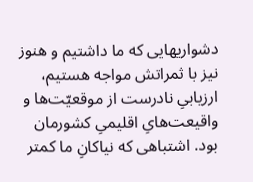دشواریهایی که ما داشتیم و هنوز نیز با ثمراتش مواجه هستیم، ارزیابیِ نادرست از موقعیّت‌ها و واقیعت‌هایِ اقلیمیِ کشورمان بود. اشتباهی که نیاکانِ ما کمتر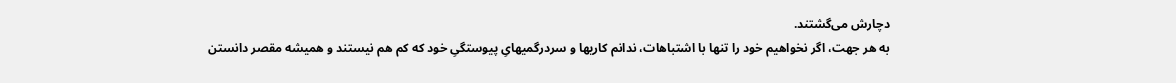دچارش می‌گشتند.
به هر جهت، اگر نخواهیم خود را تنها با اشتباهات، ندانم کاریها و سردرگمیهایِ پیوستگیِ خود که کم هم نیستند و همیشه مقصر دانستن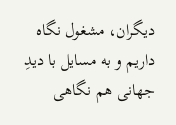دیگران، مشغول نگاه داریم و به مسایل با دیدِ جهانی هم نگاهی‌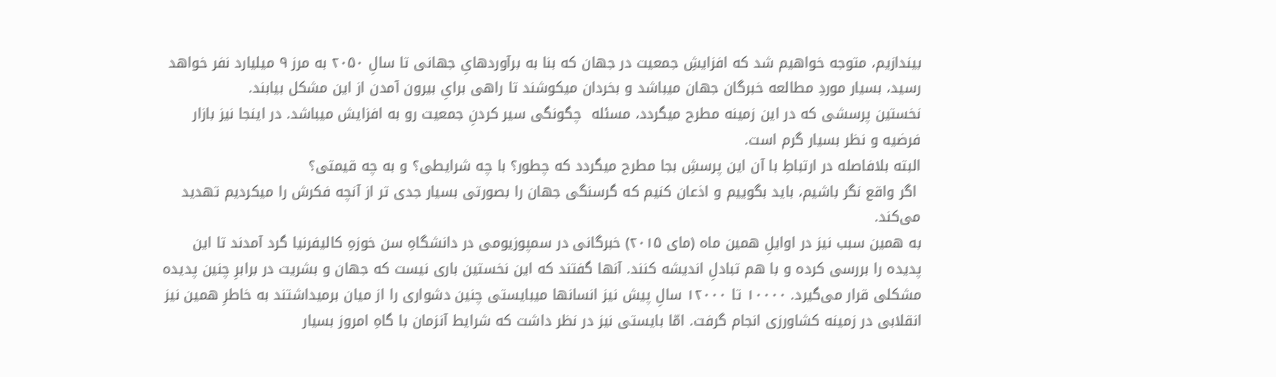بیندازیم، متوجه خواهیم شد که افزایشِ جمعیت در جهان که بنا به برآوردهایِ جهانی‌ تا سالِ ۲۰۵۰ به مرز ۹ میلیارد نفر خواهد رسید، بسیار موردِ مطالعه خبرگان جهان میباشد و بخردان میکوشند تا راهی‌ برایِ بیرون آمدن از این مشکل بیابند.
نخستین پرسشی که در این زمینه مطرح میگردد، مسئله  چگونگی سیر کردنِ جمعیت رو به افزایش میباشد. در اینجا نیز بازار فرضیه و نظر بسیار گرم است.
البته بلافاصله در ارتباطِ با آن این پرسشِ بجا مطرح میگردد که چطور؟ با چه شرایطی؟ و به چه قیمتی؟
 اگر واقع نگر باشیم، باید بگوییم و اذعان کنیم که گرسنگی جهان را بصورتی بسیار جدی تر از آنچه فکرش را میکردیم تهدید می‌کند.
به همین سبب نیز در اوایلِ همین ماه (مای ۲۰۱۵) خبرگانی در سمپوزیومی در دانشگاهِ سن خوزهِ کالیفرنیا گرد آمدند تا این پدیده را بررسی کرده و با هم تبادلِ اندیشه کنند. آنها گفتند که این نخستین باری نیست که جهان و بشریت در برابرِ چنین پدیده مشکلی‌ قرار می‌گیرد. ۱۰۰۰۰ تا ۱۲۰۰۰ سالِ پیش نیز انسانها میبایستی چنین دشواری را از میا‌‌ن برمیداشتند به خاطرِ همین نیز انقلابی‌ در زمینه کشاورزی انجام گرفت. امّا بایستی‌ نیز در نظر داشت که شرایط آنزمان با گاهِ امروز بسیار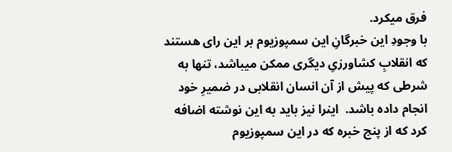فرق میکرد.
با وجودِ این خبرگانِ این سمپوزیوم بر این رای هستند که انقلابِ کشاورزیِ دیگری ممکن میباشد، تنها به شرطی که پیش از آن انسان انقلابی‌ در ضمیرِ خود انجام داده باشد.  اینرا نیز باید به این نوشته اضافه کرد که از پنج خبره که در این سمپوزیوم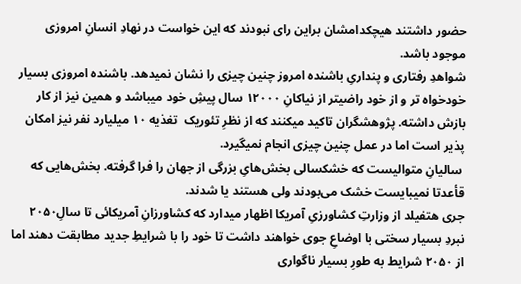حضور داشتند هیچکدامشان بر‌این رای نبودند که این خواست در نهادِ انسانِ امروزی موجود باشد.
شواهدِ رفتاری و پنداریِ باشنده امروز چنین چیزی را نشان نمیدهد. باشنده امروزی بسیار خودخواه تر و از خود راضیتر از نیاکانِ ۱۲۰۰۰ سال پیشِ خود میباشد و همین نیز از کار بازش داشته. پژوهشگران تاکید میکنند که از نظرِ تئوریک  تغذیه ۱۰ میلیارد نفر نیز امکان پذیر است اما در عمل چنین چیزی انجام نمیگیرد.
 سالیانِ متوالیست که خشکسالی بخش‌هایِ بزرگی‌ از جهان را فرا گرفته. بخش‌هایی‌ که قأعدتا نمیبایست خشک می‌بودند ولی هستند یا شدند.
جری هتفیلد از وزارتِ کشاورزیِ آمریکا اظهار میدارد که کشاورزانِ آمریکائی تا سالِ۲۰۵۰ نبردِ بسیار سختی با اوضاعِ جوی خواهند داشت تا خود را با شرایطِ جدید مطابقت دهند اما از ۲۰۵۰ شرایط به طورِ بسیار ناگواری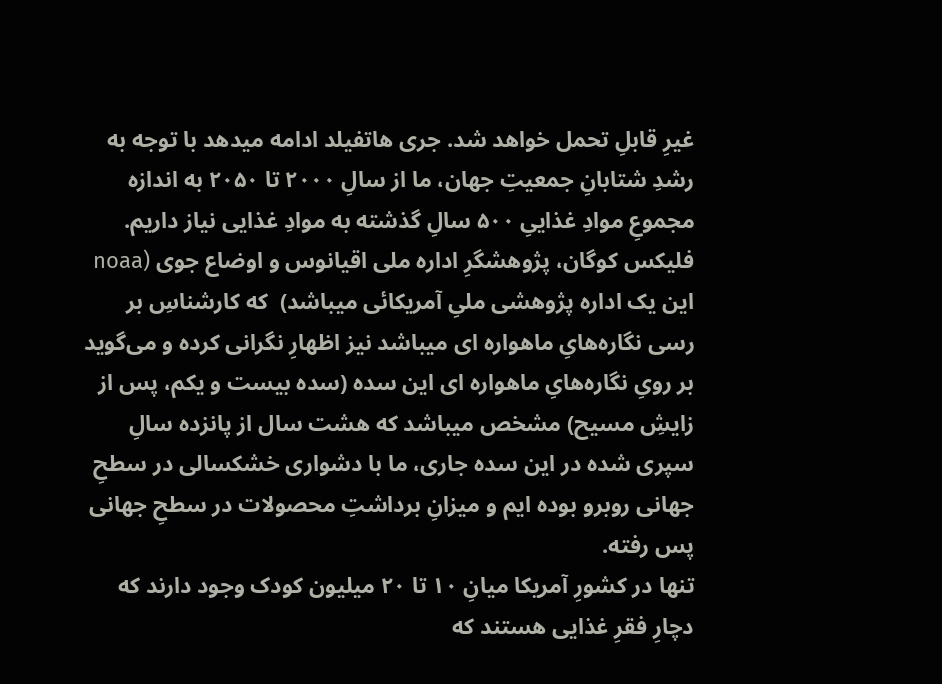غیرِ قابلِ تحمل خواهد شد. جری هاتفیلد ادامه میدهد با توجه به رشدِ شتابانِ جمعیتِ جهان، ما از سالِ ۲۰۰۰ تا ۲۰۵۰ به اندازه مجموعِ موادِ غذاییِ ۵۰۰ سالِ گذشته به موادِ غذایی نیاز داریم.
فلیکس کوگان، پژوهشگرِ اداره ملی‌ اقیانوس و اوضاع جوی (noaa این یک اداره پژوهشی ملی‌ِ آمریکائی میباشد)  که کارشناسِ بر رسی نگاره‌هایِ ماهواره ای میباشد نیز اظهارِ نگرانی‌ کرده و می‌گوید بر رویِ نگاره‌هایِ ماهواره ای این سده (سده بیست و یکم، پس از زایشِ مسیح) مشخص میباشد که هشت سال از پانزده سالِ سپری شده در این سده جاری، ما با دشواری خشکسالی در سطحِ جهانی‌ روبرو بوده ایم و میزانِ برداشتِ محصولات در سطحِ جهانی‌ پس رفته.
تنها در کشورِ آمریکا میا‌‌نِ ۱۰ تا ۲۰ میلیون کودک وجود دارند که دچارِ فقرِ غذایی هستند که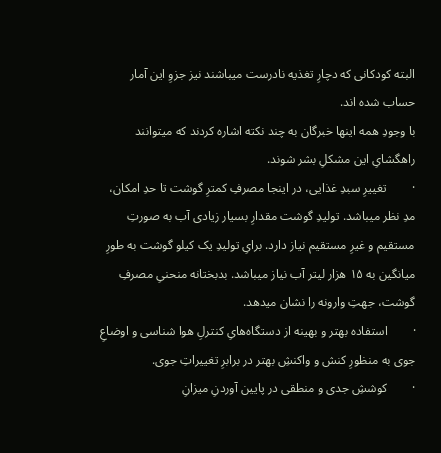البته کودکانی که دچارِ تغذیه نادرست میباشند نیز جزوِ این آمار حساب شده اند.
با وجودِ همه اینها خبرگان به چند نکته اشاره کردند که میتوانند راهگشایِ این مشکلِ بشر شوند.
·        تغییرِ سبدِ غذایی، در اینجا مصرفِ کمترِ گوشت تا حدِ امکان، مدِ نظر میباشد. تولیدِ گوشت مقدارِ بسیار زیادی آب به صورتِ مستقیم و غیرِ مستقیم نیاز دارد. برایِ تولیدِ یک کیلو گوشت به طورِ میانگین به ۱۵ هزار لیتر آب نیاز میباشد. بدبختانه منحنیِ مصرفِ گوشت، جهتِ وارونه را نشان میدهد.
·        استفاده بهتر و بهینه از دستگاه‌هایِ کنترلِ هوا شناسی‌ و اوضاعِ جوی به منظورِ کنش و واکنشِ بهتر در برابرِ تغییراتِ جوی.
·        کوششِ جدی و منطقی‌ در پایین آوردنِ میزانِ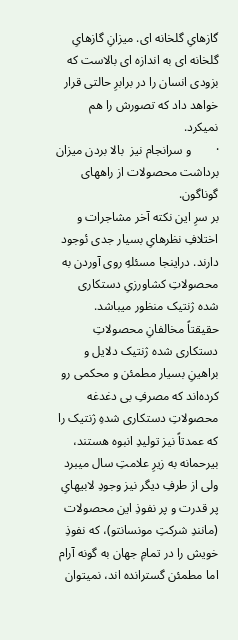گاز‌هایِ گلخانه ای. میزانِ گاز‌هایِ گلخانه ای به اندازه ای بالاست که بزودی انسان را در برابرِ حالتی‌ قرار خواهد داد که تصورش را هم نمیکرد.
·        و سرانجام نیز  بالا بردن میزان برداشت محصولات از راههای گوناگون.
بر سرِ این نکته آخر مشاجرات و اختلافِ نظر‌هایِ بسیار جدی ئوجود دارند. دراینجا مسئلهِ روی آوردن به محصولاتِ کشاورزیِ دستکاری شده ژنتیک منظور میباشد.
حقیقتاً مخالفانِ محصولاتِ دستکاری شده ژنتیک دلایل و براهینِ بسیار مطمئن و محکمی رو کرده‌اند که مصرفِ بی‌ دغدغه محصولاتِ دستکاری شدهِ ژنتیک را که عمدتاً نیز تولیدِ انبوه هستند، بیرحمانه به زیرِ علامتِ سال میبرد ولی‌ از طرفِ دیگر نیز وجودِ لابیهایِ پر قدرت و پر نفوذِ این محصولات (مانندِ شرکتِ مونسانتو)، که نفوذِ خویش را در تمامِ جهان به گونه آرام اما مطمئن گسترانده اند، نمیتوان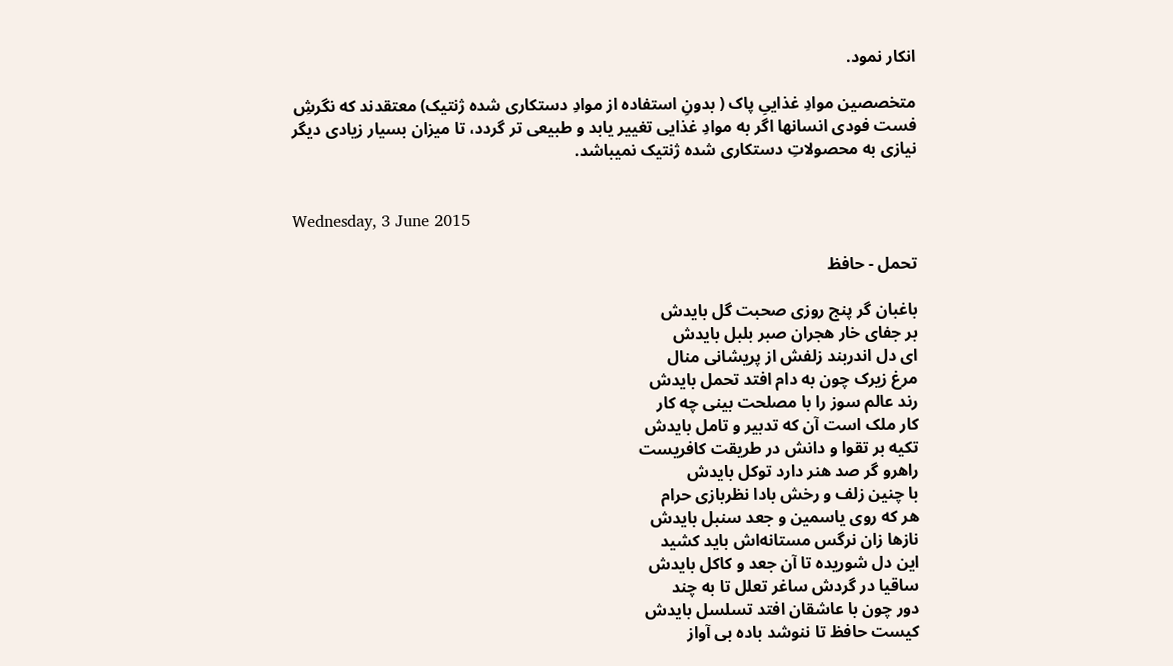انکار نمود.

متخصصین موادِ غذاییِ پاک ( بدونِ استفاده از موادِ دستکاری شده ژنتیک) معتقدند که نگرشِ فست فودی انسانها اگر به موادِ غذایی تغییر یابد و طبیعی تر گردد، تا میزان بسیار زیادی دیگر نیازی به محصولاتِ دستکاری شده ژنتیک نمیباشد.


Wednesday, 3 June 2015

تحمل - حافظ

باغبان گر پنج روزی صحبت گل بایدش
بر جفای خار هجران صبر بلبل بایدش
ای دل اندربند زلفش از پریشانی منال
مرغ زیرک چون به دام افتد تحمل بایدش
رند عالم سوز را با مصلحت بینی چه کار
کار ملک است آن که تدبیر و تامل بایدش
تکیه بر تقوا و دانش در طریقت کافریست
راهرو گر صد هنر دارد توکل بایدش
با چنین زلف و رخش بادا نظربازی حرام
هر که روی یاسمین و جعد سنبل بایدش
نازها زان نرگس مستانه‌اش باید کشید
این دل شوریده تا آن جعد و کاکل بایدش
ساقیا در گردش ساغر تعلل تا به چند
دور چون با عاشقان افتد تسلسل بایدش
کیست حافظ تا ننوشد باده بی آواز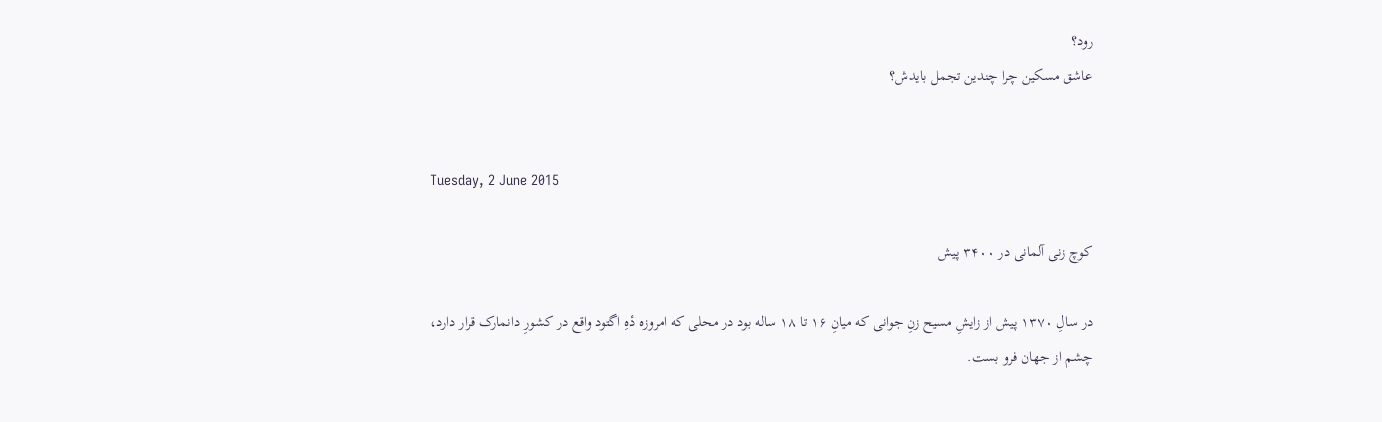رود؟
عاشق مسکین چرا چندین تجمل بایدش؟


Tuesday, 2 June 2015

کوچ زنی آلمانی در ۳۴۰۰ پیش

در سالِ ۱۳۷۰ پیش از زایشِ مسیح زنِ جوانی که میا‌‌نِ ۱۶ تا ۱۸ ساله بود در محلی که امروزه دٔهِ اگتود واقع در کشورِ دانمارک قرار دارد، چشم از جهان فرو بست.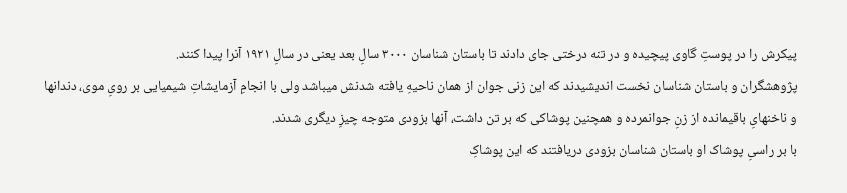پیکرش را در پوستِ گاوی پیچیده و در تنه درختی جای دادند تا باستان شناسان ۳۰۰۰ سالِ بعد یعنی‌ در سالِ ۱۹۲۱ آنرا پیدا کنند.
پژوهشگران و باستان شناسان نخست اندیشیدند که این زنی‌ جوان از همان ناحیهِ یافته شدنش میباشد ولی‌ با انجامِ آزمایشاتِ شیمیایی بر رویِ موی، دندانها و ناخنهایِ باقیمانده از زنِ جوانمرده و همچنین پوشاکی که بر تن داشت، آنها بزودی متوجه چیزِ دیگری شدند.
با بر راسیِ پوشاک او باستان شناسان بزودی دریافتند که این پوشاکِ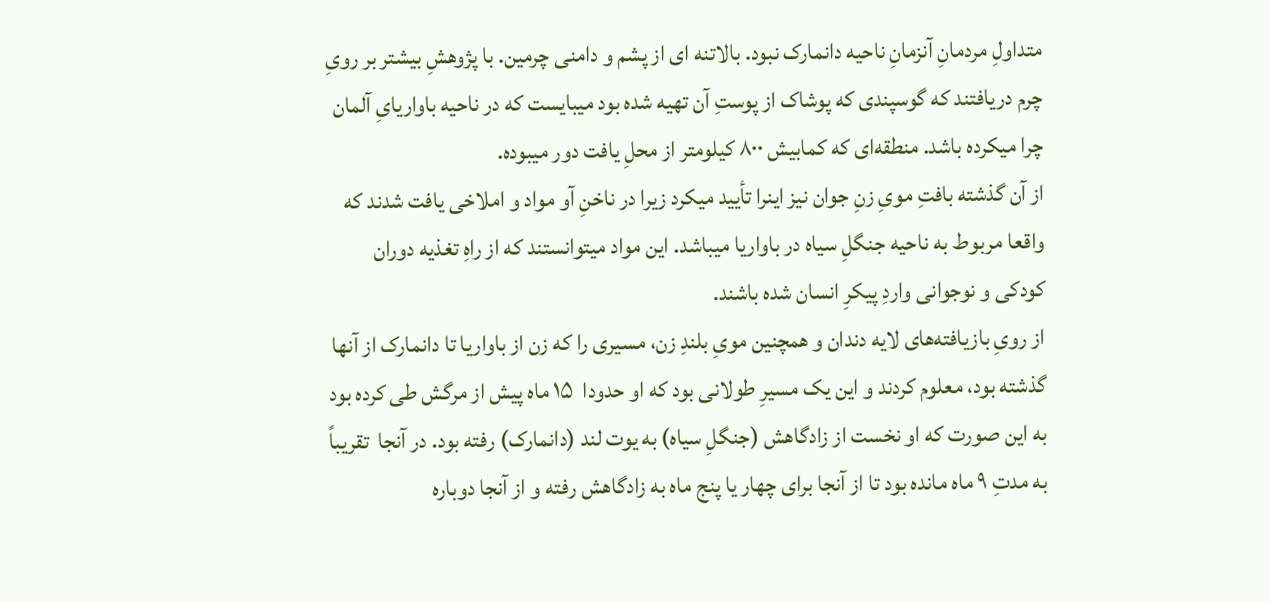متداولِ مردمانِ آنزمانِ ناحیه دانمارک نبود. بالاتنه ای از پشم و دامنی چرمین. با پژوهشِ بیشتر بر رویِ چرم دریافتند که گوسپندی که پوشاک از پوستِ آن تهیه شده بود میبایست که در ناحیه باواریایِ آلمان چرا میکرده باشد. منطقه‌ای که کمابیش ۸۰۰ کیلومتر از محلِ یافت دور میبوده.
از آن گذشته بافتِ مویِ زنِ جوان نیز اینرا تأیید میکرد زیرا در ناخنِ آو مواد و املاخی یافت شدند که واقعا مربوط به ناحیه جنگلِ سیاه در باواریا میباشد. این مواد میتوانستند که از راهِ تغذیه دوران کودکی و نوجوانی واردِ پیکرِ انسان شده باشند.
از رویِ بازیافته‌های لایه دندان و همچنین مویِ بلندِ زن، مسیری را که زن از باواریا تا دانمارک از آنها گذشته بود، معلوم کردند و این یک مسیرِ طولانی بود که او حدودا  ۱۵ ماه پیش از مرگش طی‌ کرده بود به این صورت که او نخست از زادگاهش (جنگلِ سیاه) به یوت لند (دانمارک) رفته بود. در آنجا  تقریباً به مدتِ ۹ ماه مانده بود تا از آنجا برای چهار یا پنج ماه به زادگاهش رفته و از آنجا دوباره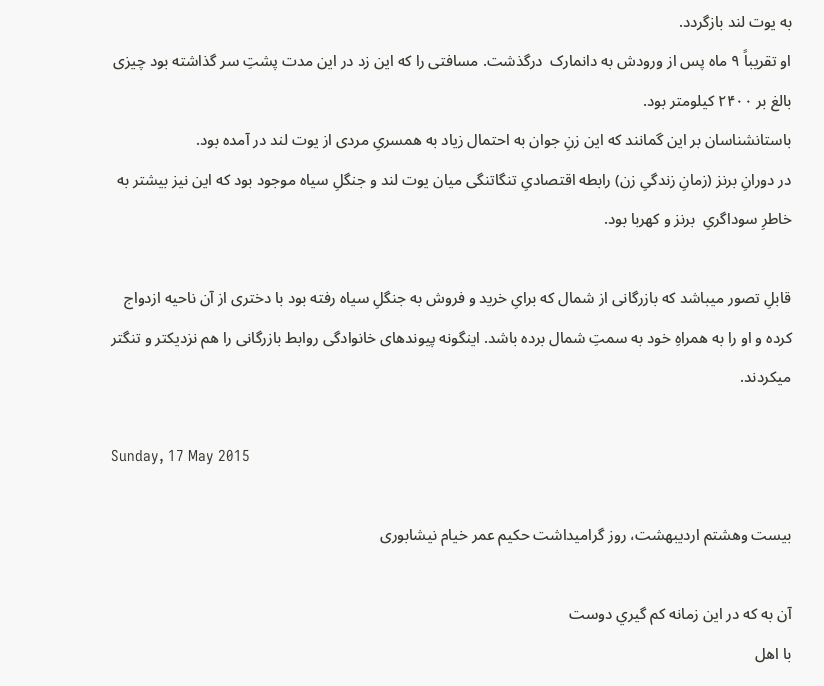به یوت لند بازگردد.
او تقریباً ۹ ماه پس از ورودش به دانمارک  درگذشت. مسافتی را که این زد در این مدت پشتِ سر گذاشته بود چیزی بالغ بر ۲۴۰۰ کیلومتر بود.
باستانشناسان بر این گمانند که این زنِ جوان به احتمال زیاد به همسریِ مردی از یوت لند در آمده بود.
در دورانِ برنز (زمانِ زندگی‌ِ زن) رابطه اقتصادیِ تنگاتنگی میا‌‌ن یوت لند و جنگلِ سیاه موجود بود که این نیز بیشتر به خاطرِ سوداگریِ  برنز و کهربا بود.

قابلِ تصور میباشد که بازرگانی از شمال که برایِ خرید و فروش به جنگلِ سیاه رفته بود با دختری از آن ناحیه ازدواج کرده و او را به همراهِ خود به سمتِ شمال برده باشد. اینگونه پیوندهای خانوادگی روابط بازرگانی را هم نزدیکتر و تنگتر میکردند.

Sunday, 17 May 2015

بیست وهشتم اردیبهشت، روز گرامیداشت حکیم عمر خیام نیشابوری

آن به كه در اين زمانه كم گيري دوست
با اهل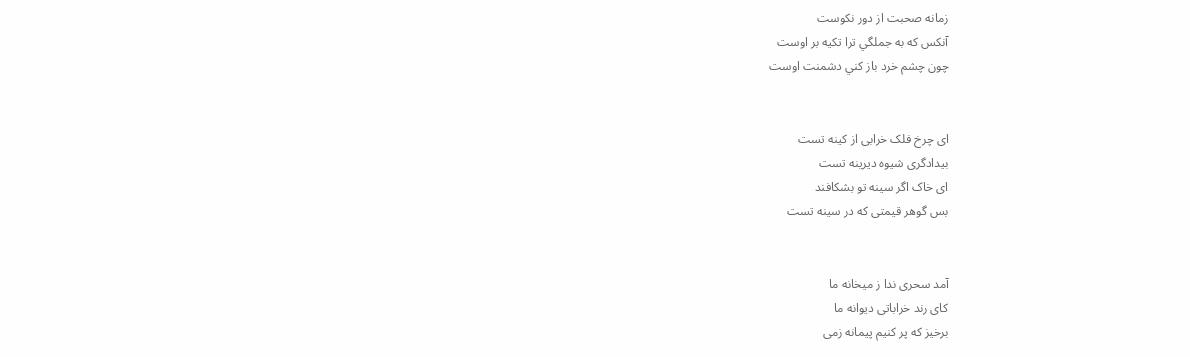زمانه صحبت از دور نكوست
آنكس كه به جملگي ترا تكيه بر اوست
چون چشم خرد باز كني دشمنت اوست


ای چرخ فلک خرابی از کینه تست
بیدادگری شیوه دیرینه تست
ای خاک اگر سینه تو بشکافند
بس گوهر قیمتی که در سینه تست


آمد سحری ندا ز میخانه ما
کای رند خراباتی دیوانه ما
برخیز که پر کنیم پیمانه زمی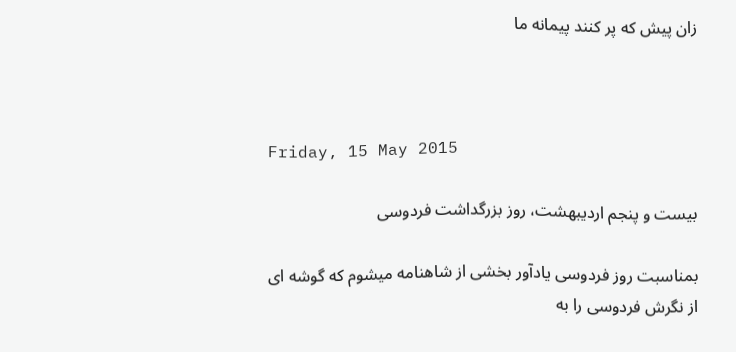زان پیش که پر کنند پیمانه ما



Friday, 15 May 2015

بیست و پنجم اردیبهشت، روز بزرگداشت فردوسی

بمناسبت روز فردوسی یادآور بخشی از شاهنامه میشوم که گوشه ای از نگرش فردوسی را به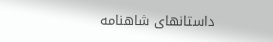داستانهای شاهنامه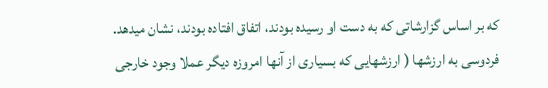که بر اساس گزارشاتی که به دست او رسیده بودند، اتفاق افتاده بودند، نشان میدهد.
فردوسی به ارزشها ( ارزشهایی که بسیاری از آنها امروزه دیگر عملا وجود خارجی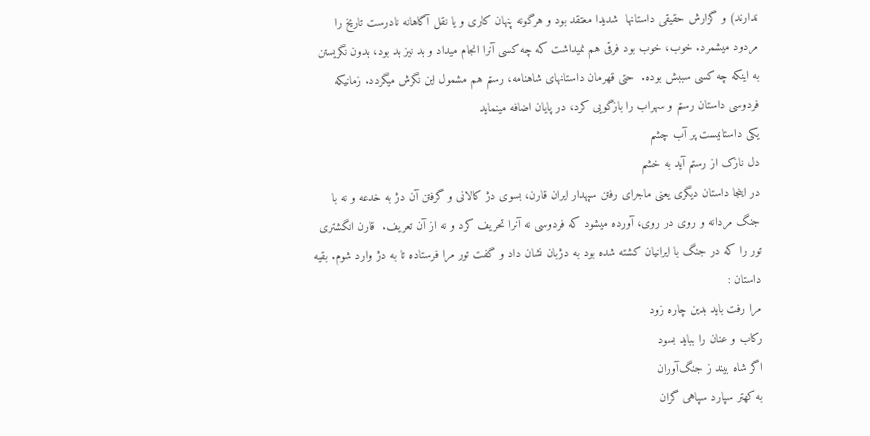ندارند) و گزارش حقیقی داستانها  شدیدا معتقد بود و هرگونه پنهان کاری و یا نقل آگاهانه نادرست تاریخ را مردود میشمرد. خوب، خوب بود فرقی هم نمیداشت که چه کسی آنرا انجام میداد و بد نیز بد بود، بدون نگریستن به اینکه چه کسی سببش بوده.  حتی قهرمان داستانهای شاهنامه، رستم هم مشمول این نگرش میگردد. زمانیکه فردوسی داستان رستم و سهراب را بازگویی کرد، در پایان اضافه مینماید
یکی داستانیست پر آب چشم
دل نازک از رستم آید به خشم
در اینجا داستان دیگری یعنی ماجرای رفتن سپهدار ایران قارن، بسوی دژ کالانی و گرفتن آن دژ به خدعه و نه با جنگ مردانه و روی در روی، آورده میشود که فردوسی نه آنرا تحریف کرد و نه از آن تعریف.  قارن انگشتری تور را که در جنگ با ایرانیان کشته شده بود به دژبان نشان داد و گفت تور مرا فرستاده تا به دژ وارد شوم. بقیه داستان :
مرا رفت باید بدین چاره زود
رکاب و عنان را بباید بسود
اگر شاه بیند ز جنگ‌آوران
به کهتر سپارد سپاهی گران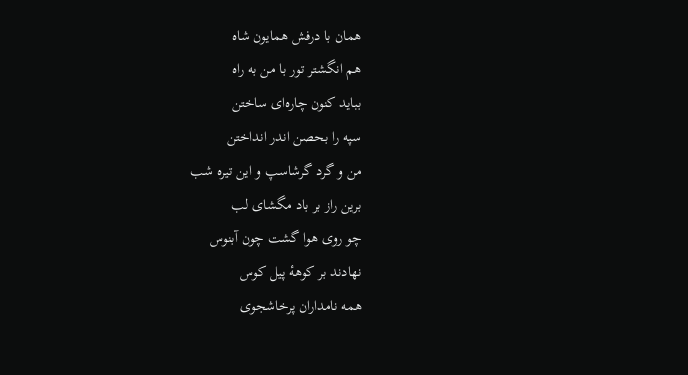همان با درفش همایون شاه
هم انگشتر تور با من به راه
بباید کنون چاره‌ای ساختن
سپه را بحصن اندر انداختن
من و گرد گرشاسپ و این تیره شب
برین راز بر باد مگشای لب
چو روی هوا گشت چون آبنوس
نهادند بر کوههٔ پیل کوس
همه نامداران پرخاشجوی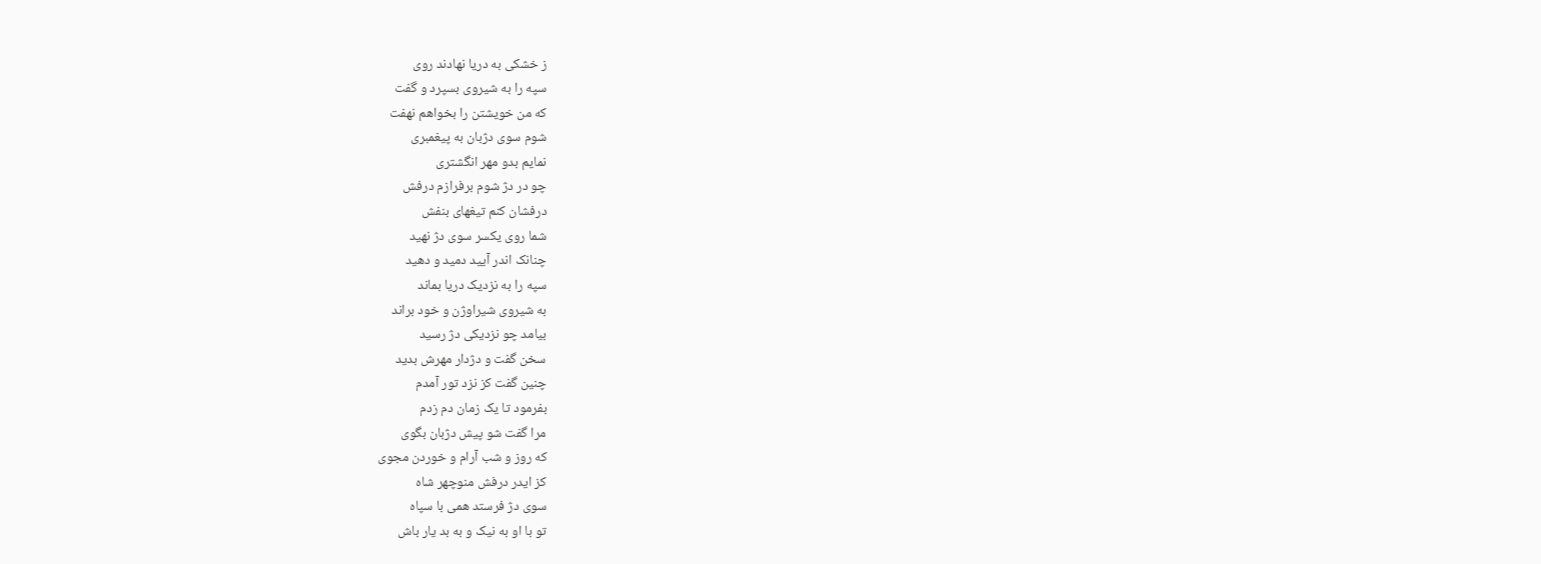ز خشکی به دریا نهادند روی
سپه را به شیروی بسپرد و گفت
که من خویشتن را بخواهم نهفت
شوم سوی دژبان به پیغمبری
نمایم بدو مهر انگشتری
چو در دژ شوم برفرازم درفش
درفشان کنم تیغهای بنفش
شما روی یکسر سوی دژ نهید
چنانک اندر آیید دمید و دهید
سپه را به نزدیک دریا بماند
به شیروی شیراوژن و خود براند
بیامد چو نزدیکی دژ رسید
سخن گفت و دژدار مهرش بدید
چنین گفت کز نزد تور آمدم
بفرمود تا یک زمان دم زدم
مرا گفت شو پیش دژبان بگوی
که روز و شب آرام و خوردن مجوی
کز ایدر درفش منوچهر شاه
سوی دژ فرستد همی با سپاه
تو با او به نیک و به بد یار باش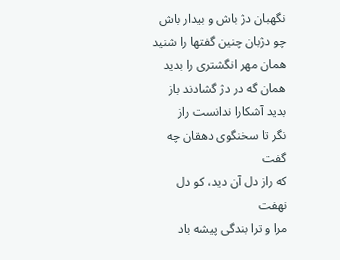نگهبان دژ باش و بیدار باش
چو دژبان چنین گفتها را شنید
همان مهر انگشتری را بدید
همان گه در دژ گشادند باز
بدید آشکارا ندانست راز
نگر تا سخنگوی دهقان چه گفت
که راز دل آن دید، کو دل نهفت
مرا و ترا بندگی پیشه باد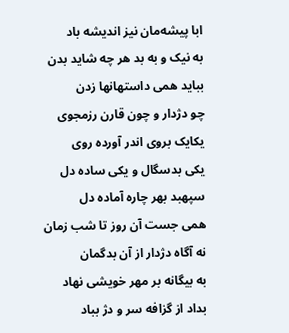ابا پیشه‌مان نیز اندیشه باد
به نیک و به بد هر چه شاید بدن
بباید همی داستهانها زدن
چو دژدار و چون قارن رزمجوی
یکایک بروی اندر آورده روی
یکی بدسگال و یکی ساده دل
سپهبد بهر چاره آماده دل
همی جست آن روز تا شب زمان
نه آگاه دژدار از آن بدگمان
به بیگانه بر مهر خویشی نهاد
بداد از گزافه سر و دژ بباد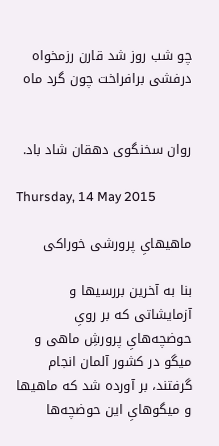چو شب روز شد قارن رزمخواه
درفشی برافراخت چون گرد ماه


روان سخنگوی دهقان شاد باد.

Thursday, 14 May 2015

ماهیهایِ پرورشی خوراکی

بنا به آخرین بررسیها و آزمایشاتی که بر رویِ حوضچه‌هایِ پرورشِ ماهی‌ و میگو در کشور آلمان انجام گرفتند، بر آورده شد که ماهیها و میگوهایِ این حوضچه‌ها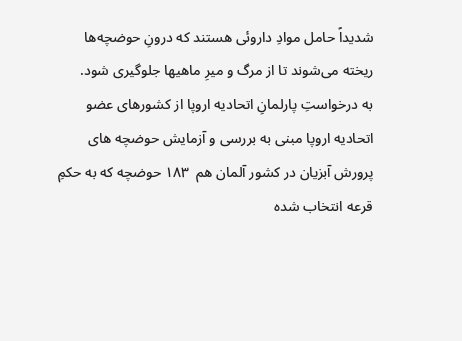شدیداً حامل موادِ داروئی هستند که درونِ حوضچه‌ها ریخته می‌شوند تا از مرگ و میرِ ماهیها جلوگیری شود.
به درخواستِ پارلمانِ اتحادیه اروپا از کشورهای عضو اتحادیه اروپا مبنی به بررسی و آزمایش حوضچه های پرورش آبزیان در کشور آلمان هم  ۱۸۳ حوضچه که به حکمِ قرعه انتخاب شده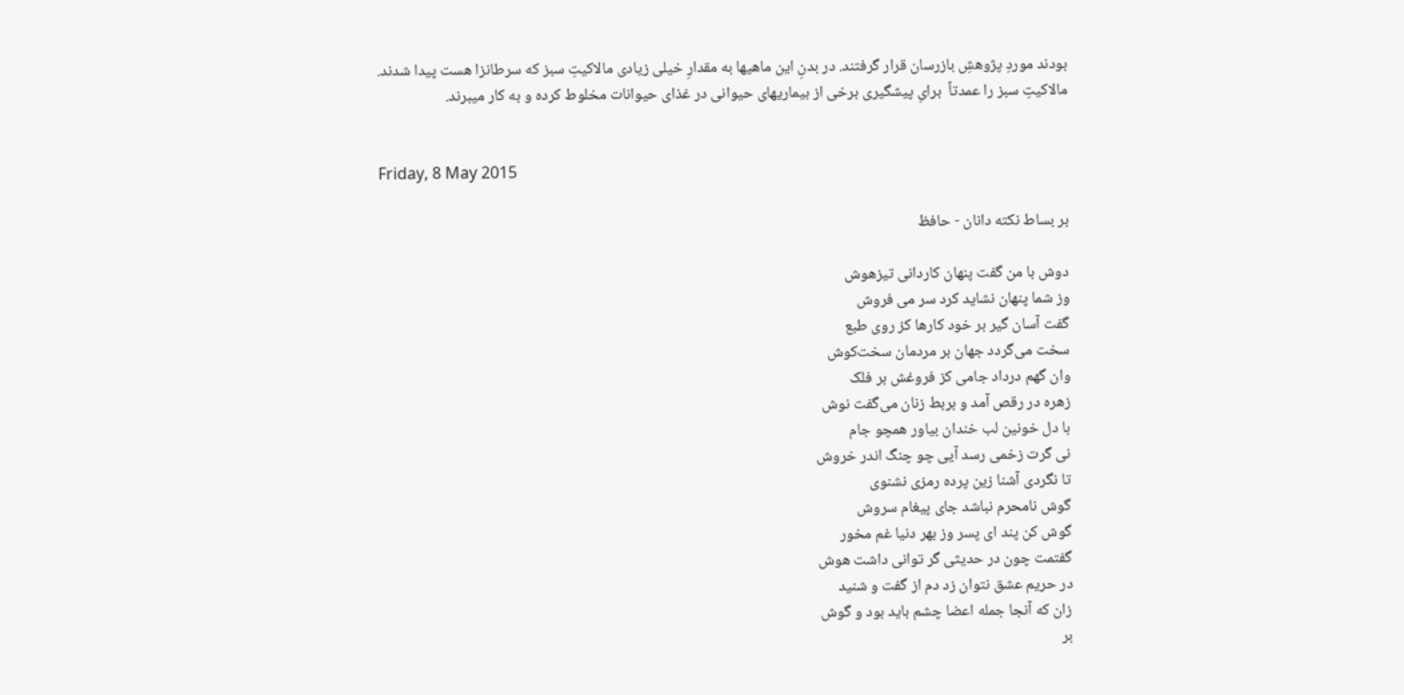بودند موردِ پژوهشِ بازرسان قرار گرفتند. در بدنِ این ماهیها به مقدارِ خیلی‌ زیادی مالاکیتِ سبز که سرطانزا هست پیدا شدند.
مالاکیتِ سبز را عمدتاً  برایِ پیشگیری برخی از بیماریهای حیوانی در غذای حیوانات مخلوط کرده و به کار میبرند.


Friday, 8 May 2015

بر بساط نکته دانان - حافظ

دوش با من گفت پنهان کاردانی تیزهوش
وز شما پنهان نشاید کرد سر می فروش
گفت آسان گیر بر خود کارها کز روی طبع
سخت می‌گردد جهان بر مردمان سخت‌کوش
وان گهم درداد جامی کز فروغش بر فلک
زهره در رقص آمد و بربط زنان می‌گفت نوش
با دل خونین لب خندان بیاور همچو جام
نی گرت زخمی رسد آیی چو چنگ اندر خروش
تا نگردی آشنا زین پرده رمزی نشنوی
گوش نامحرم نباشد جای پیغام سروش
گوش کن پند ای پسر وز بهر دنیا غم مخور
گفتمت چون در حدیثی گر توانی داشت هوش
در حریم عشق نتوان زد دم از گفت و شنید
زان که آنجا جمله اعضا چشم باید بود و گوش
بر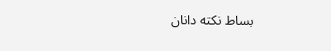بساط نکته دانان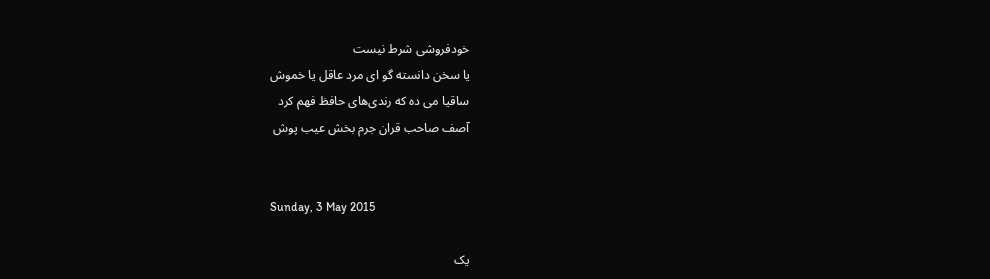خودفروشی شرط نیست
یا سخن دانسته گو ای مرد عاقل یا خموش
ساقیا می ده که رندی‌های حافظ فهم کرد
آصف صاحب قران جرم بخش عیب پوش


Sunday, 3 May 2015

یک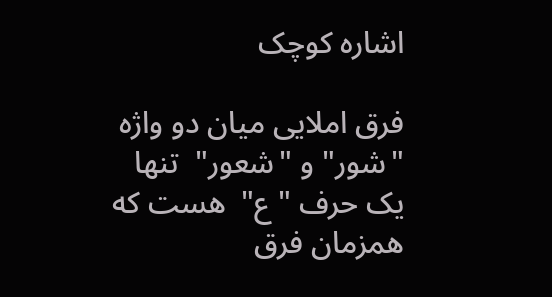اشاره کوچک

فرق املایی میان دو واژه "شور" و "شعور"  تنها یک حرف "ع"  هست که همزمان فرق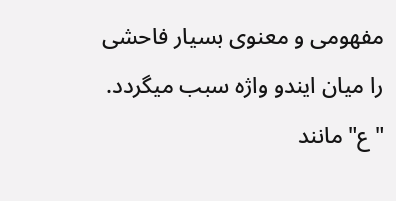مفهومی و معنوی بسیار فاحشی را میان ایندو واژه سبب میگردد.
"ع" مانند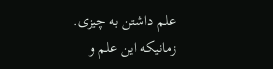علم داشتن به چیزی.
زمانیکه این علم و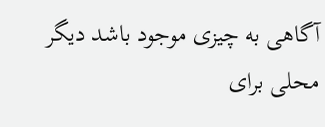آگاهی به چیزی موجود باشد دیگر محلی برای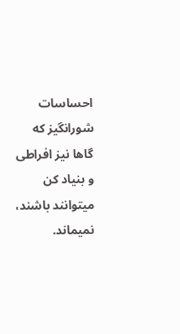احساسات شورانگیز که گاها نیز افراطی  و بنیاد کن میتوانند باشند، نمیماند.